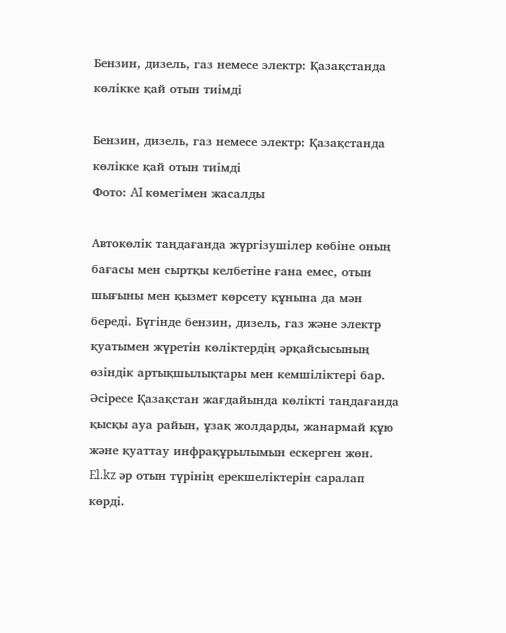Бензин, дизель, газ немесе электр: Қазақстанда көлікке қай отын тиімді

Бензин, дизель, газ немесе электр: Қазақстанда көлікке қай отын тиімді
Фото: AI көмегімен жасалды

Автокөлік таңдағанда жүргізушілер көбіне оның бағасы мен сыртқы келбетіне ғана емес, отын шығыны мен қызмет көрсету құнына да мән береді. Бүгінде бензин, дизель, газ және электр қуатымен жүретін көліктердің әрқайсысының өзіндік артықшылықтары мен кемшіліктері бар. Әсіресе Қазақстан жағдайында көлікті таңдағанда қысқы ауа райын, ұзақ жолдарды, жанармай құю және қуаттау инфрақұрылымын ескерген жөн. El.kz әр отын түрінің ерекшеліктерін саралап көрді.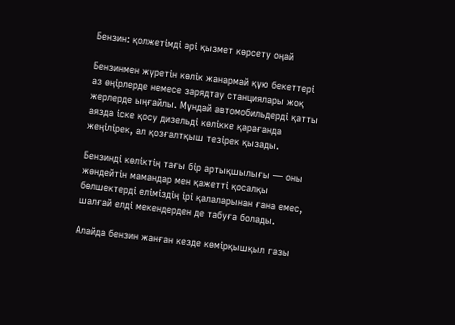Бензин: қолжетімді әрі қызмет көрсету оңай

Бензинмен жүретін көлік жанармай құю бекеттері аз өңірлерде немесе зарядтау станциялары жоқ жерлерде ыңғайлы. Мұндай автомобильдерді қатты аязда іске қосу дизельді көлікке қарағанда жеңілірек, ал қозғалтқыш тезірек қызады.

Бензинді көліктің тағы бір артықшылығы — оны жөндейтін мамандар мен қажетті қосалқы бөлшектерді еліміздің ірі қалаларынан ғана емес, шалғай елді мекендерден де табуға болады.

Алайда бензин жанған кезде көмірқышқыл газы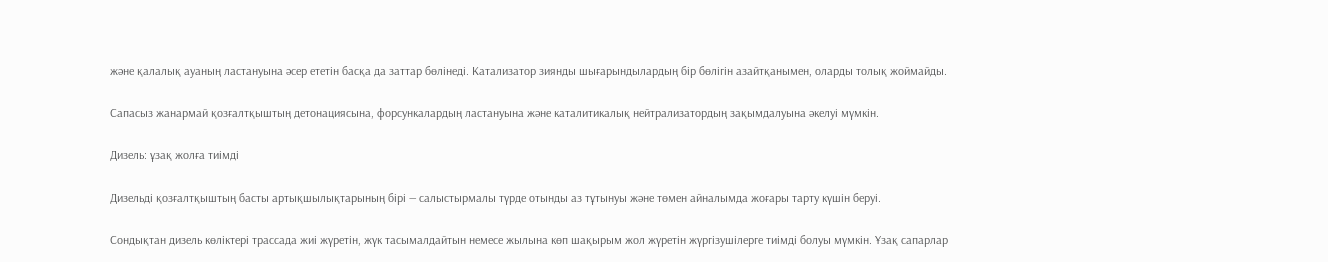және қалалық ауаның ластануына әсер ететін басқа да заттар бөлінеді. Катализатор зиянды шығарындылардың бір бөлігін азайтқанымен, оларды толық жоймайды.

Сапасыз жанармай қозғалтқыштың детонациясына, форсункалардың ластануына және каталитикалық нейтрализатордың зақымдалуына әкелуі мүмкін.

Дизель: ұзақ жолға тиімді

Дизельді қозғалтқыштың басты артықшылықтарының бірі — салыстырмалы түрде отынды аз тұтынуы және төмен айналымда жоғары тарту күшін беруі.

Сондықтан дизель көліктері трассада жиі жүретін, жүк тасымалдайтын немесе жылына көп шақырым жол жүретін жүргізушілерге тиімді болуы мүмкін. Ұзақ сапарлар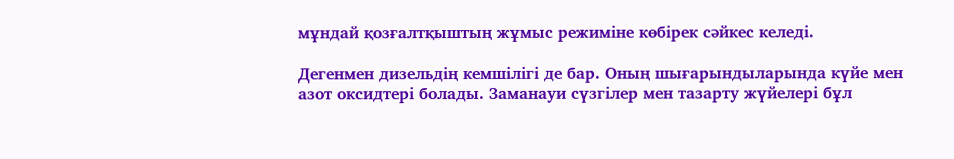мұндай қозғалтқыштың жұмыс режиміне көбірек сәйкес келеді.

Дегенмен дизельдің кемшілігі де бар. Оның шығарындыларында күйе мен азот оксидтері болады. Заманауи сүзгілер мен тазарту жүйелері бұл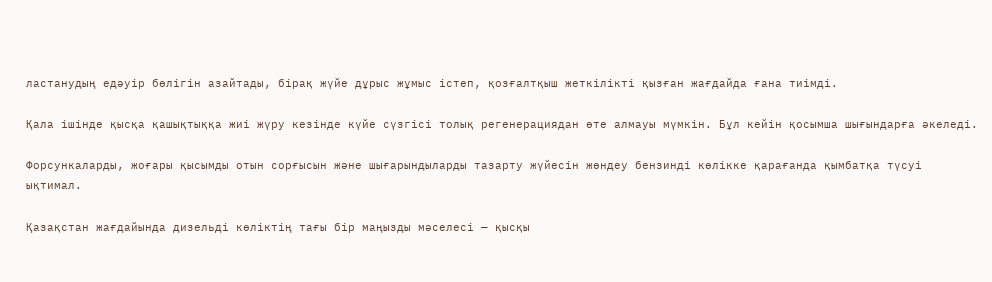ластанудың едәуір бөлігін азайтады, бірақ жүйе дұрыс жұмыс істеп, қозғалтқыш жеткілікті қызған жағдайда ғана тиімді.

Қала ішінде қысқа қашықтыққа жиі жүру кезінде күйе сүзгісі толық регенерациядан өте алмауы мүмкін. Бұл кейін қосымша шығындарға әкеледі.

Форсункаларды, жоғары қысымды отын сорғысын және шығарындыларды тазарту жүйесін жөндеу бензинді көлікке қарағанда қымбатқа түсуі ықтимал.

Қазақстан жағдайында дизельді көліктің тағы бір маңызды мәселесі — қысқы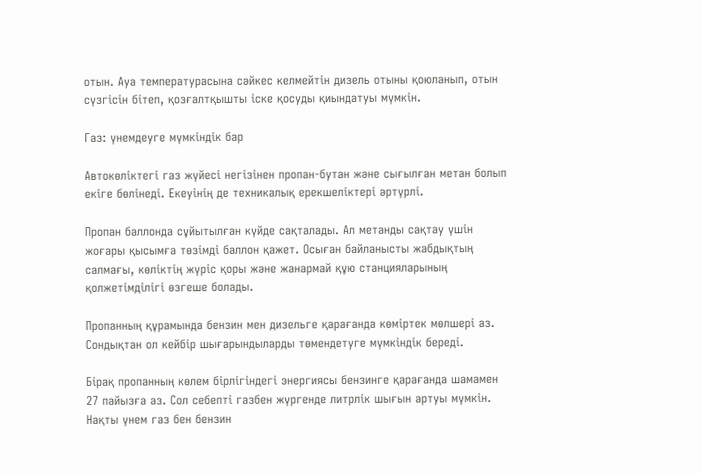отын. Ауа температурасына сәйкес келмейтін дизель отыны қоюланып, отын сүзгісін бітеп, қозғалтқышты іске қосуды қиындатуы мүмкін.

Газ: үнемдеуге мүмкіндік бар

Автокөліктегі газ жүйесі негізінен пропан-бутан және сығылған метан болып екіге бөлінеді. Екеуінің де техникалық ерекшеліктері әртүрлі.

Пропан баллонда сұйытылған күйде сақталады. Ал метанды сақтау үшін жоғары қысымға төзімді баллон қажет. Осыған байланысты жабдықтың салмағы, көліктің жүріс қоры және жанармай құю станцияларының қолжетімділігі өзгеше болады.

Пропанның құрамында бензин мен дизельге қарағанда көміртек мөлшері аз. Сондықтан ол кейбір шығарындыларды төмендетуге мүмкіндік береді.

Бірақ пропанның көлем бірлігіндегі энергиясы бензинге қарағанда шамамен 27 пайызға аз. Сол себепті газбен жүргенде литрлік шығын артуы мүмкін. Нақты үнем газ бен бензин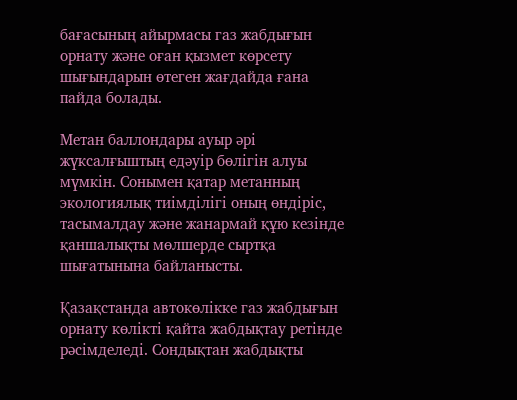бағасының айырмасы газ жабдығын орнату және оған қызмет көрсету шығындарын өтеген жағдайда ғана пайда болады.

Метан баллондары ауыр әрі жүксалғыштың едәуір бөлігін алуы мүмкін. Сонымен қатар метанның экологиялық тиімділігі оның өндіріс, тасымалдау және жанармай құю кезінде қаншалықты мөлшерде сыртқа шығатынына байланысты.

Қазақстанда автокөлікке газ жабдығын орнату көлікті қайта жабдықтау ретінде рәсімделеді. Сондықтан жабдықты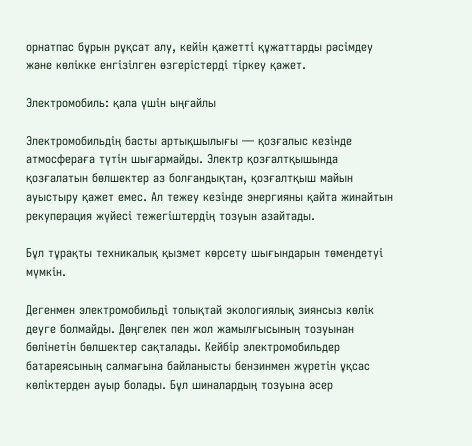орнатпас бұрын рұқсат алу, кейін қажетті құжаттарды рәсімдеу және көлікке енгізілген өзгерістерді тіркеу қажет.

Электромобиль: қала үшін ыңғайлы

Электромобильдің басты артықшылығы — қозғалыс кезінде атмосфераға түтін шығармайды. Электр қозғалтқышында қозғалатын бөлшектер аз болғандықтан, қозғалтқыш майын ауыстыру қажет емес. Ал тежеу кезінде энергияны қайта жинайтын рекуперация жүйесі тежегіштердің тозуын азайтады.

Бұл тұрақты техникалық қызмет көрсету шығындарын төмендетуі мүмкін.

Дегенмен электромобильді толықтай экологиялық зиянсыз көлік деуге болмайды. Дөңгелек пен жол жамылғысының тозуынан бөлінетін бөлшектер сақталады. Кейбір электромобильдер батареясының салмағына байланысты бензинмен жүретін ұқсас көліктерден ауыр болады. Бұл шиналардың тозуына әсер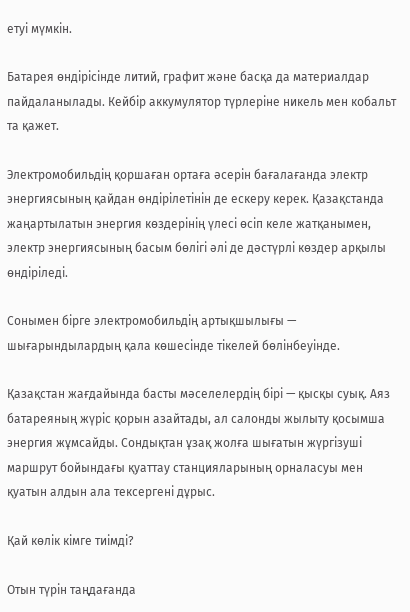етуі мүмкін.

Батарея өндірісінде литий, графит және басқа да материалдар пайдаланылады. Кейбір аккумулятор түрлеріне никель мен кобальт та қажет.

Электромобильдің қоршаған ортаға әсерін бағалағанда электр энергиясының қайдан өндірілетінін де ескеру керек. Қазақстанда жаңартылатын энергия көздерінің үлесі өсіп келе жатқанымен, электр энергиясының басым бөлігі әлі де дәстүрлі көздер арқылы өндіріледі.

Сонымен бірге электромобильдің артықшылығы — шығарындылардың қала көшесінде тікелей бөлінбеуінде.

Қазақстан жағдайында басты мәселелердің бірі — қысқы суық. Аяз батареяның жүріс қорын азайтады, ал салонды жылыту қосымша энергия жұмсайды. Сондықтан ұзақ жолға шығатын жүргізуші маршрут бойындағы қуаттау станцияларының орналасуы мен қуатын алдын ала тексергені дұрыс.

Қай көлік кімге тиімді?

Отын түрін таңдағанда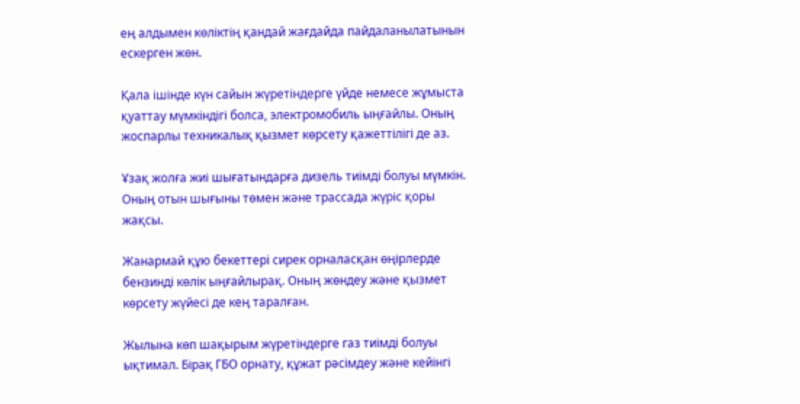ең алдымен көліктің қандай жағдайда пайдаланылатынын ескерген жөн.

Қала ішінде күн сайын жүретіндерге үйде немесе жұмыста қуаттау мүмкіндігі болса, электромобиль ыңғайлы. Оның жоспарлы техникалық қызмет көрсету қажеттілігі де аз.

Ұзақ жолға жиі шығатындарға дизель тиімді болуы мүмкін. Оның отын шығыны төмен және трассада жүріс қоры жақсы.

Жанармай құю бекеттері сирек орналасқан өңірлерде бензинді көлік ыңғайлырақ. Оның жөндеу және қызмет көрсету жүйесі де кең таралған.

Жылына көп шақырым жүретіндерге газ тиімді болуы ықтимал. Бірақ ГБО орнату, құжат рәсімдеу және кейінгі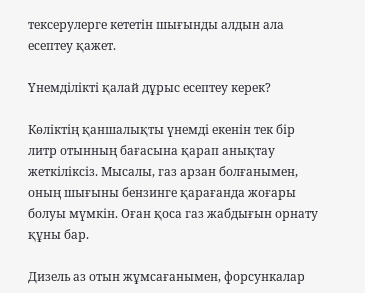тексерулерге кететін шығынды алдын ала есептеу қажет.

Үнемділікті қалай дұрыс есептеу керек?

Көліктің қаншалықты үнемді екенін тек бір литр отынның бағасына қарап анықтау жеткіліксіз. Мысалы, газ арзан болғанымен, оның шығыны бензинге қарағанда жоғары болуы мүмкін. Оған қоса газ жабдығын орнату құны бар.

Дизель аз отын жұмсағанымен, форсункалар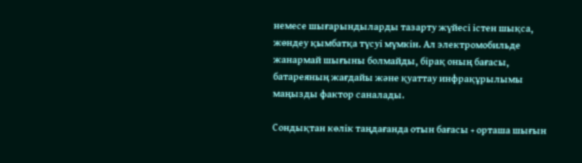немесе шығарындыларды тазарту жүйесі істен шықса, жөндеу қымбатқа түсуі мүмкін. Ал электромобильде жанармай шығыны болмайды, бірақ оның бағасы, батареяның жағдайы және қуаттау инфрақұрылымы маңызды фактор саналады.

Сондықтан көлік таңдағанда отын бағасы + орташа шығын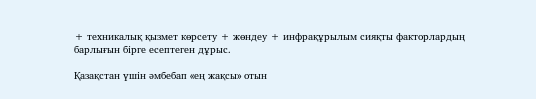+ техникалық қызмет көрсету + жөндеу + инфрақұрылым сияқты факторлардың барлығын бірге есептеген дұрыс.

Қазақстан үшін әмбебап «ең жақсы» отын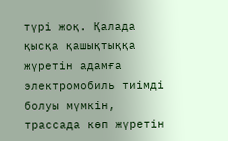түрі жоқ. Қалада қысқа қашықтыққа жүретін адамға электромобиль тиімді болуы мүмкін, трассада көп жүретін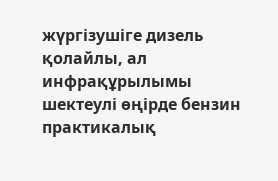жүргізушіге дизель қолайлы, ал инфрақұрылымы шектеулі өңірде бензин практикалық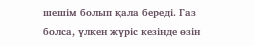шешім болып қала береді. Газ болса, үлкен жүріс кезінде өзін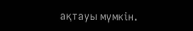ақтауы мүмкін.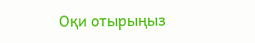Оқи отырыңыз